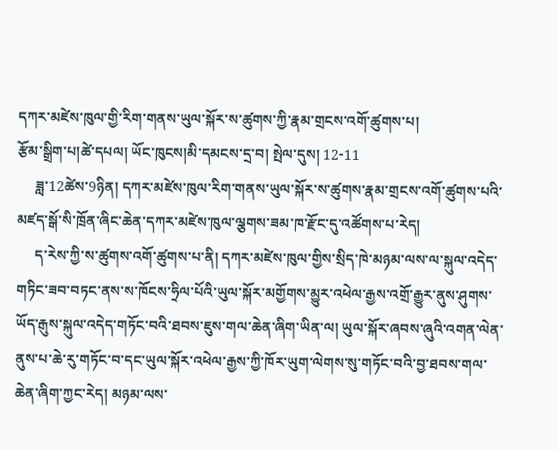དཀར་མཛེས་ཁུལ་གྱི་རིག་གནས་ཡུལ་སྐོར་ས་ཚུགས་ཀྱི་རྣམ་གྲངས་འགོ་ཚུགས་པ།
རྩོམ་སྒྲིག་པ།ཚེ་དཔལ། ཡོང་ཁུངས།མི་དམངས་དྲ་བ། སྤེལ་དུས། 12-11
     ཟླ་12ཚེས་9ཉིན། དཀར་མཛེས་ཁུལ་རིག་གནས་ཡུལ་སྐོར་ས་ཚུགས་རྣམ་གྲངས་འགོ་ཚུགས་པའི་མཛད་སྒོ་སི་ཁྲོན་ཞིང་ཆེན་དཀར་མཛེས་ཁུལ་ལྕགས་ཟམ་ཁ་རྫོང་དུ་འཚོགས་པ་རེད།
     ད་རེས་ཀྱི་ས་ཚུགས་འགོ་ཚུགས་པ་ནི། དཀར་མཛེས་ཁུལ་གྱིས་སྲིད་ཁེ་མཉམ་ལས་ལ་སྐུལ་འདེད་གཏིང་ཟབ་བཏང་ནས་ས་ཁོངས་ཧྲིལ་པོའི་ཡུལ་སྐོར་མགྱོགས་མྱུར་འཕེལ་རྒྱས་འགྲོ་རྒྱུར་ནུས་ཤུགས་ཡོད་རྒུས་སྐུལ་འདེད་གཏོང་བའི་ཐབས་ཇུས་གལ་ཆེན་ཞིག་ཡིན་ལ། ཡུལ་སྐོར་ཞབས་ཞུའི་འགན་ལེན་ནུས་པ་ཆེ་རུ་གཏོང་བ་དང་ཡུལ་སྐོར་འཕེལ་རྒྱས་ཀྱི་ཁོར་ཡུག་ལེགས་སུ་གཏོང་བའི་བྱ་ཐབས་གལ་ཆེན་ཞིག་ཀྱང་རེད། མཉམ་ལས་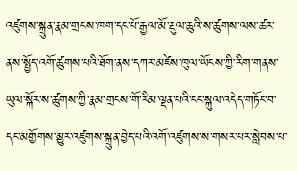འཛུགས་སྐྲུན་རྣམ་གྲངས་ཁག་དང་པོ་རྒྱལ་མོ་རྔུལ་ཆུའི་ས་ཚུགས་ལས་ཚར་ནས་སྤྱོད་འགོ་ཚུགས་པའི་ཐོག་ནས་དཀར་མཛེས་ཁུལ་ཡོངས་ཀྱི་རིག་གནས་ཡུལ་སྐོར་ས་ཚུགས་ཀྱི་རྣམ་གྲངས་གོ་རིམ་ལྡན་པའི་ངང་སྐུལ་འདེད་གཏོང་བ་དང་མགྱོགས་མྱུར་འཛུགས་སྐྲུན་བྱེད་པའི་འགོ་འཛུགས་ས་གསར་པར་སླེབས་པ་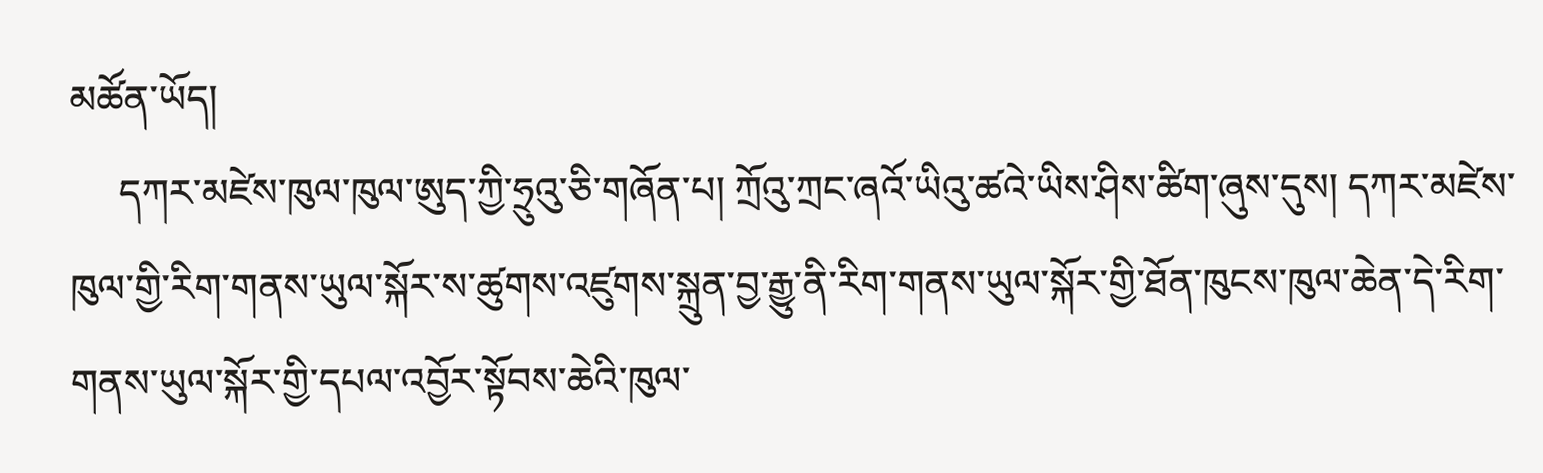མཚོན་ཡོད།
     དཀར་མཛེས་ཁུལ་ཁུལ་ཨུད་ཀྱི་ཧྲུའུ་ཅི་གཞོན་པ། ཀྲོའུ་ཀྲང་ཞའོ་ཡིའུ་ཚའེ་ཡིས་ཤིས་ཚིག་ཞུས་དུས། དཀར་མཛེས་ཁུལ་གྱི་རིག་གནས་ཡུལ་སྐོར་ས་ཚུགས་འཛུགས་སྐྲུན་བྱ་རྒྱུ་ནི་རིག་གནས་ཡུལ་སྐོར་གྱི་ཐོན་ཁུངས་ཁུལ་ཆེན་དེ་རིག་གནས་ཡུལ་སྐོར་གྱི་དཔལ་འབྱོར་སྟོབས་ཆེའི་ཁུལ་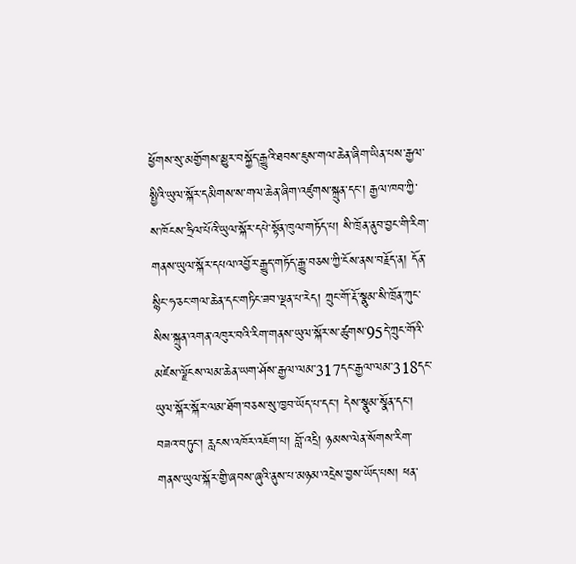ཕྱོགས་སུ་མགྱོགས་མྱུར་བསྐྱོད་རྒྱུའི་ཐབས་ཇུས་གལ་ཆེན་ཞིག་ཡིན་པས་རྒྱལ་སྤྱིའི་ཡུལ་སྐོར་དམིགས་ས་གལ་ཆེན་ཞིག་འཛུགས་སྐྲུན་དང་། རྒྱལ་ཁབ་ཀྱི་ས་ཁོངས་ཧྲིལ་པོའི་ཡུལ་སྐོར་དཔེ་སྟོན་ཁུལ་གཏོད་པ། སི་ཁྲོན་ནུབ་བྱང་གི་རིག་གནས་ཡུལ་སྐོར་དཔལ་འབྱོར་རྒྱུད་གཏོད་རྒྱུ་བཅས་ཀྱི་ངོས་ནས་བརྗོད་ན། དོན་སྙིང་ཧ་ཅང་གལ་ཆེན་དང་གཏིང་ཟབ་ལྡན་པ་རེད། ཀྲུང་གོ་རྡོ་སྣུམ་སི་ཁྲོན་ཀུང་སིས་སྐྲུན་འགན་འཁུར་བའི་རིག་གནས་ཡུལ་སྐོར་ས་ཚུགས་95དེ་ཀྲུང་གོའི་མཛེས་ལྗོངས་ལམ་ཆེན་ཡག་ཤོས་རྒྱལ་ལམ་317དང་རྒྱལ་ལམ་318དང་ཡུལ་སྐོར་སྐོར་ལམ་ཐོག་བཅས་སུ་ཁྱབ་ཡོད་པ་དང་། དེས་སྣུམ་སྣོན་དང་། བཟའ་བཏུང་། རླངས་འཁོར་འཇོག་པ། བློ་འདྲི། ཉམས་ལེན་སོགས་རིག་གནས་ཡུལ་སྐོར་གྱི་ཞབས་ཞུའི་ནུས་པ་མཉམ་འདྲེས་བྱས་ཡོད་པས། ཕན་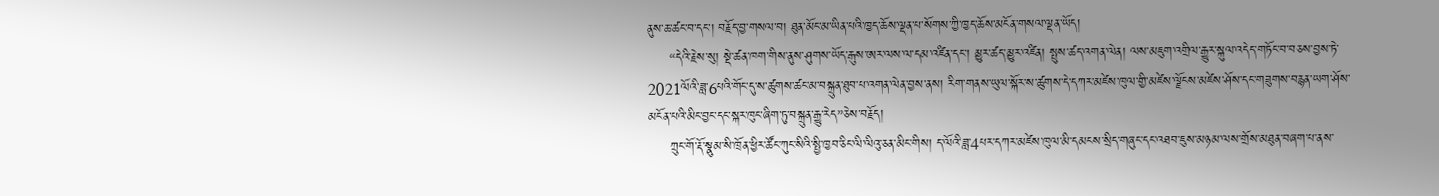ནུས་ཆ་ཚང་བ་དང་། བརྗོད་བྱ་གསལ་བ། ཐུན་མོང་མ་ཡིན་པའི་ཁྱད་ཆོས་ལྡན་པ་སོགས་ཀྱི་ཁྱད་ཆོས་མངོན་གསལ་ལྡན་ཡོད།
     “དེའི་རྗེས་སུ། སྡེ་ཚན་ཁག་གིས་ནུས་ཤུགས་ཡོད་རྒུས་ཨར་ལས་ལ་དམ་འཛིན་དང་། མྱུར་ཚད་མྱུར་འཛིན། སྤུས་ཚད་འགན་ལེན། ལས་མཇུག་འགྲིལ་རྒྱུར་སྐུལ་འདེད་གཏོང་བ་བཅས་བྱས་ཏེ་2021ལོའི་ཟླ་6པའི་གོང་དུ་ས་ཚུགས་ཚང་མ་བསྐྲུན་ཐུབ་པ་འགན་ལེན་བྱས་ནས། རིག་གནས་ཡུལ་སྐོར་ས་ཚུགས་དེ་དཀར་མཛེས་ཁུལ་གྱི་མཛེས་ལྗོངས་མཛེས་ཤོས་དང་གཟུགས་བརྙན་ཡག་ཤོས་མངོན་པའི་མིང་བྱང་དང་སྐར་ཁུང་ཞིག་ཏུ་བསྐྲུན་རྒྱུ་རེད”ཅེས་བརྗོད།
     ཀྲུང་གོ་རྡོ་སྣུམ་སི་ཁྲོན་ཕྱིར་ཚོང་ཀུང་སིའི་སྤྱི་ཁྱབ་ཅིང་ལི་ལིའུ་ཅན་མིང་གིས། ད་ལོའི་ཟླ་4པར་དཀར་མཛེས་ཁུལ་མི་དམངས་སྲིད་གཞུང་དང་འཐབ་ཇུས་མཉམ་ལས་གྲོས་མཐུན་བཞག་པ་ནས་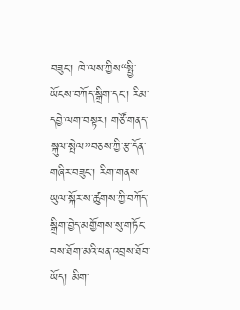བཟུང་། ཁེ་ལས་ཀྱིས“སྤྱི་ཡོངས་བཀོད་སྒྲིག་དང་། རིམ་དབྱེ་ལག་བསྟར། གཙོ་གནད་སྐུལ་སྤེལ”བཅས་ཀྱི་རྩ་དོན་གཞིར་བཟུང་། རིག་གནས་ཡུལ་སྐོར་ས་ཚུགས་ཀྱི་བཀོད་སྒྲིག་བྱེད་མགྱོགས་སུ་གཏོང་བས་ཐོག་མའི་ཕན་འབྲས་ཐོབ་ཡོད། མིག་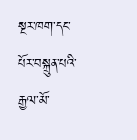སྔར་ཁག་དང་པོར་བསྐྲུན་པའི་རྒྱལ་མོ་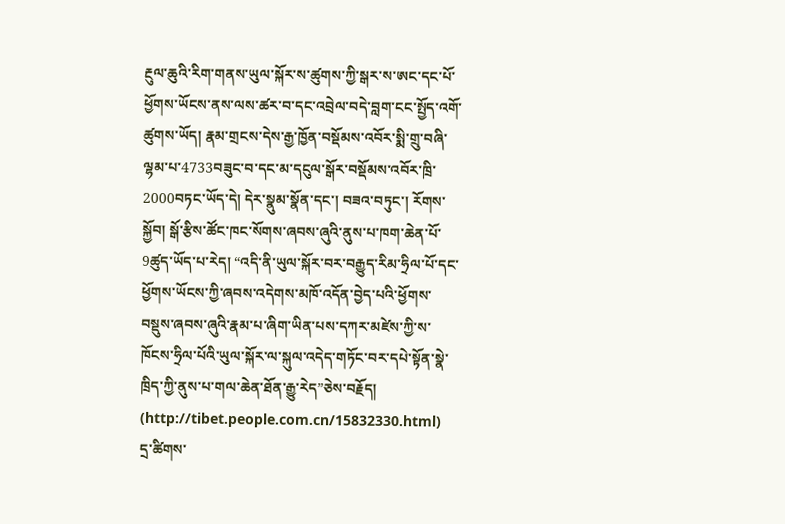རྔུལ་ཆུའི་རིག་གནས་ཡུལ་སྐོར་ས་ཚུགས་ཀྱི་སྒར་ས་ཨང་དང་པོ་ཕྱོགས་ཡོངས་ནས་ལས་ཚར་བ་དང་འབྲེལ་བདེ་བླག་ངང་སྤྱོད་འགོ་ཚུགས་ཡོད། རྣམ་གྲངས་དེས་རྒྱ་ཁྱོན་བསྡོམས་འབོར་སྨི་གྲུ་བཞི་ལྷམ་པ་4733བཟུང་བ་དང་མ་དངུལ་སྒོར་བསྡོམས་འབོར་ཁྲི་2000བཏང་ཡོད་དེ། དེར་སྣུམ་སྣོན་དང་། བཟའ་བཏུང་། རོགས་སྐྱོབ། སྒོ་རྩིས་ཚོང་ཁང་སོགས་ཞབས་ཞུའི་ནུས་པ་ཁག་ཆེན་པོ་9ཚུད་ཡོད་པ་རེད། “འདི་ནི་ཡུལ་སྐོར་བར་བརྒྱུད་རིམ་ཧྲིལ་པོ་དང་ཕྱོགས་ཡོངས་ཀྱི་ཞབས་འདེགས་མཁོ་འདོན་བྱེད་པའི་ཕྱོགས་བསྡུས་ཞབས་ཞུའི་རྣམ་པ་ཞིག་ཡིན་པས་དཀར་མཛེས་ཀྱི་ས་ཁོངས་ཧྲིལ་པོའི་ཡུལ་སྐོར་ལ་སྐུལ་འདེད་གཏོང་བར་དཔེ་སྟོན་སྣེ་ཁྲིད་ཀྱི་ནུས་པ་གལ་ཆེན་ཐོན་རྒྱུ་རེད”ཅེས་བརྗོད། (http://tibet.people.com.cn/15832330.html)
དྲ་ཚིགས་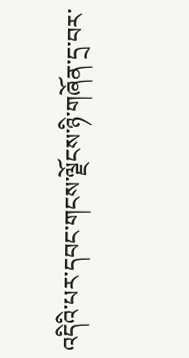འདིའི་པར་དབང་གངས་ལྗོངས་ཉི་གཞོན་དྲ་བར་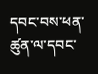དབང་བས་ཕན་ཚུན་ལ་དབང་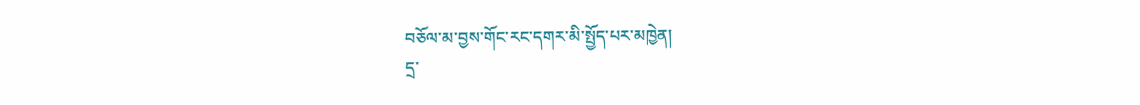བཅོལ་མ་བྱས་གོང་རང་དགར་མི་སྤྱོད་པར་མཁྱེན།
དྲ་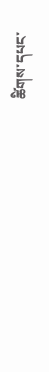ཚིགས་དཔང་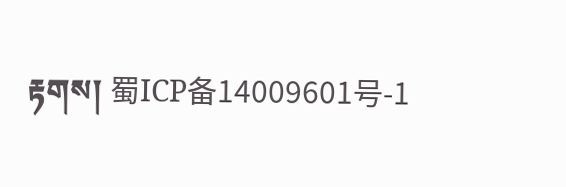རྟགས། 蜀ICP备14009601号-1